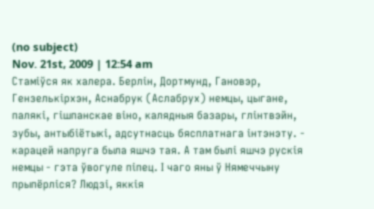(no subject)
Nov. 21st, 2009 | 12:54 am
Стаміўся як халера. Берлін, Дортмунд, Гановэр, Гензелькірхэн, Аснабрук (Аслабрух) немцы, цыгане, палякі, гішпанскае віно, калядныя базары, глінтвэйн, зубы, антыбіётыкі, адсутнасць бясплатнага інтэнэту. - карацей напруга была яшчэ тая. А там былі яшчэ рускія немцы - гэта ўвогуле піпец. І чаго яны ў Нямеччыну прыпёрліся? Людзі, яккія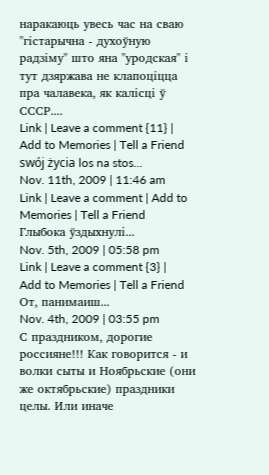наракаюць увесь час на сваю "гістарычна - духоўную радзіму" што яна "уродская" і тут дзяржава не клапоціцца пра чалавека, як калісці ў СССР....
Link | Leave a comment {11} | Add to Memories | Tell a Friend
swój życia los na stos...
Nov. 11th, 2009 | 11:46 am
Link | Leave a comment | Add to Memories | Tell a Friend
Глыбока ўздыхнулі...
Nov. 5th, 2009 | 05:58 pm
Link | Leave a comment {3} | Add to Memories | Tell a Friend
От, панимаиш...
Nov. 4th, 2009 | 03:55 pm
С праздником, дорогие россияне!!! Как говорится - и волки сыты и Ноябрьские (они же октябрьские) праздники целы. Или иначе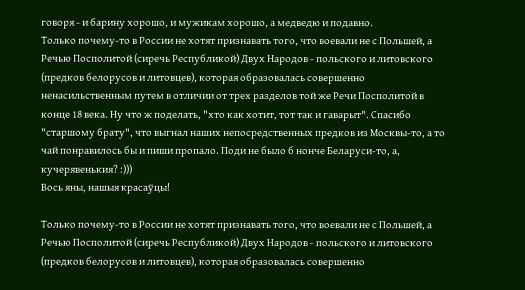говоря - и барину хорошо, и мужикам хорошо, а медведю и подавно.
Только почему-то в России не хотят признавать того, что воевали не с Польшей, а Речью Посполитой (сиречь Республикой) Двух Народов - польского и литовского (предков белорусов и литовцев), которая образовалась совершенно ненасильственным путем в отличии от трех разделов той же Речи Посполитой в конце 18 века. Ну что ж поделать, "хто как хотит, тот так и гаварыт". Спасибо "старшому брату", что выгнал наших непосредственных предков из Москвы-то, а то чай понравилось бы и пиши пропало. Поди не было б нонче Беларуси-то, а, кучерявенькия? :)))
Вось яны, нашыя красаўцы!

Только почему-то в России не хотят признавать того, что воевали не с Польшей, а Речью Посполитой (сиречь Республикой) Двух Народов - польского и литовского (предков белорусов и литовцев), которая образовалась совершенно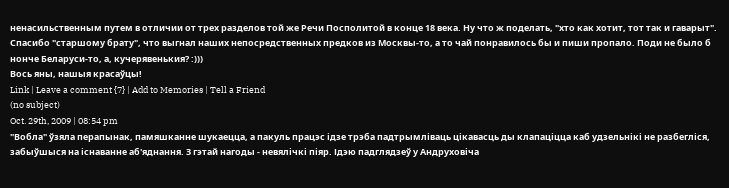ненасильственным путем в отличии от трех разделов той же Речи Посполитой в конце 18 века. Ну что ж поделать, "хто как хотит, тот так и гаварыт". Спасибо "старшому брату", что выгнал наших непосредственных предков из Москвы-то, а то чай понравилось бы и пиши пропало. Поди не было б нонче Беларуси-то, а, кучерявенькия? :)))
Вось яны, нашыя красаўцы!
Link | Leave a comment {7} | Add to Memories | Tell a Friend
(no subject)
Oct. 29th, 2009 | 08:54 pm
"Вобла" ўзяла перапынак, памяшканне шукаецца, а пакуль працэс ідзе трэба падтрымліваць цікавасць ды клапаціцца каб удзельнікі не разбегліся, забыўшыся на існаванне аб'яднання. З гэтай нагоды - невялічкі піяр. Ідэю падглядзеў у Андруховіча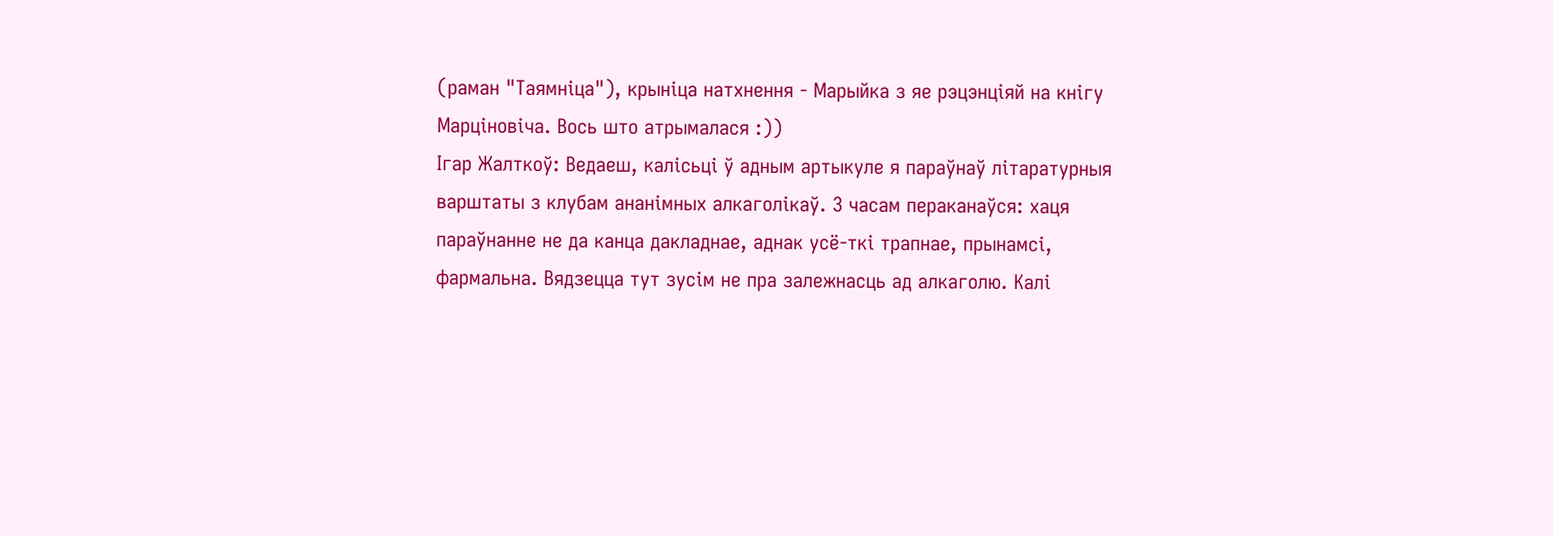(раман "Таямніца"), крыніца натхнення - Марыйка з яе рэцэнціяй на кнігу Марціновіча. Вось што атрымалася :))
Ігар Жалткоў: Ведаеш, калісьці ў адным артыкуле я параўнаў літаратурныя варштаты з клубам ананімных алкаголікаў. З часам пераканаўся: хаця параўнанне не да канца дакладнае, аднак усё-ткі трапнае, прынамсі, фармальна. Вядзецца тут зусім не пра залежнасць ад алкаголю. Калі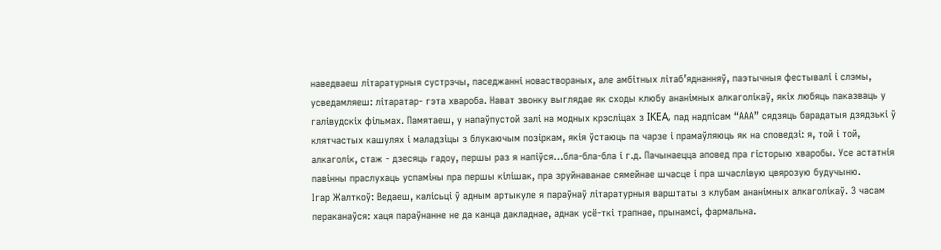наведваеш літаратурныя сустрэчы, паседжанні новаствораных, але амбітных літаб’яднанняў, паэтычныя фестывалі і слэмы, усведамляеш: літаратар- гэта хвароба. Нават звонку выглядае як сходы клюбу ананімных алкаголікаў, якіх любяць паказваць у галівудскіх фільмах. Памятаеш, у напаўпустой залі на модных крэсліцах з IKEA, пад надпісам “ААА” сядзяць барадатыя дзядзькі ў клятчастых кашулях і маладзіцы з блукаючым позіркам, якія ўстаюць па чарзе і прамаўляюць як на споведзі: я, той і той, алкаголік, стаж - дзесяць гадоу, першы раз я напіўся…бла-бла-бла і г.д. Пачынаецца аповед пра гісторыю хваробы. Усе астатнія павінны праслухаць успаміны пра першы кілішак, пра зруйнаванае сямейнае шчасце і пра шчаслівую цвярозую будучыню.
Ігар Жалткоў: Ведаеш, калісьці ў адным артыкуле я параўнаў літаратурныя варштаты з клубам ананімных алкаголікаў. З часам пераканаўся: хаця параўнанне не да канца дакладнае, аднак усё-ткі трапнае, прынамсі, фармальна.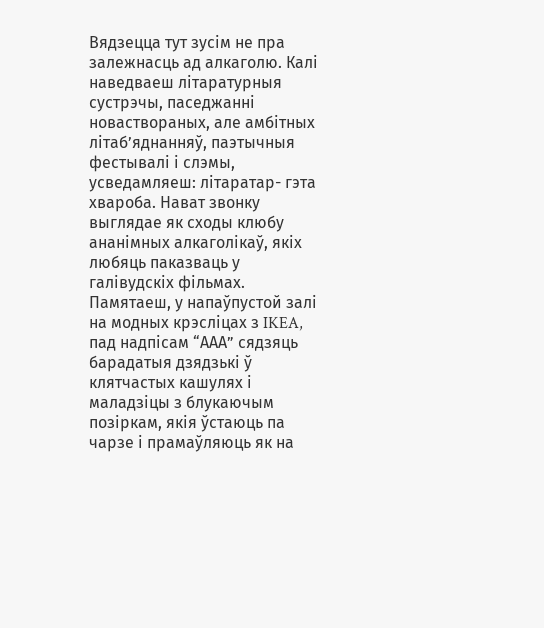Вядзецца тут зусім не пра залежнасць ад алкаголю. Калі наведваеш літаратурныя сустрэчы, паседжанні новаствораных, але амбітных літаб’яднанняў, паэтычныя фестывалі і слэмы, усведамляеш: літаратар- гэта хвароба. Нават звонку выглядае як сходы клюбу ананімных алкаголікаў, якіх любяць паказваць у галівудскіх фільмах. Памятаеш, у напаўпустой залі на модных крэсліцах з IKEA, пад надпісам “ААА” сядзяць барадатыя дзядзькі ў клятчастых кашулях і маладзіцы з блукаючым позіркам, якія ўстаюць па чарзе і прамаўляюць як на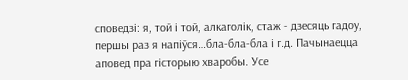споведзі: я, той і той, алкаголік, стаж - дзесяць гадоу, першы раз я напіўся…бла-бла-бла і г.д. Пачынаецца аповед пра гісторыю хваробы. Усе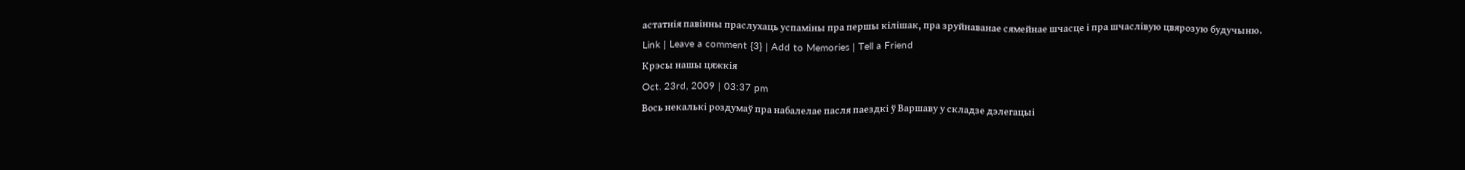астатнія павінны праслухаць успаміны пра першы кілішак, пра зруйнаванае сямейнае шчасце і пра шчаслівую цвярозую будучыню.
Link | Leave a comment {3} | Add to Memories | Tell a Friend
Крэсы нашы цяжкія
Oct. 23rd, 2009 | 03:37 pm
Вось некалькі роздумаў пра набалелае пасля паездкі ў Варшаву у складзе дэлегацыі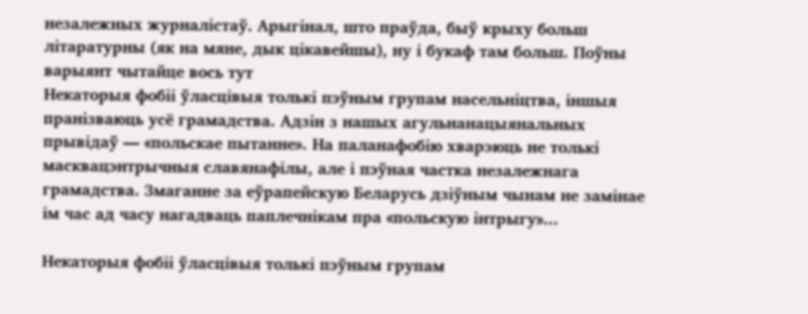незалежных журналістаў. Арыгінал, што праўда, быў крыху больш літаратурны (як на мяне, дык цікавейшы), ну і букаф там больш. Поўны варыянт чытайце вось тут
Некаторыя фобіі ўласцівыя толькі пэўным групам насельніцтва, іншыя пранізваюць усё грамадства. Адзін з нашых агульнанацыянальных прывідаў — «польскае пытанне». На паланафобію хварэюць не толькі масквацэнтрычныя славянафілы, але і пэўная частка незалежнага грамадства. Змаганне за еўрапейскую Беларусь дзіўным чынам не замінае ім час ад часу нагадваць паплечнікам пра «польскую інтрыгу»...

Некаторыя фобіі ўласцівыя толькі пэўным групам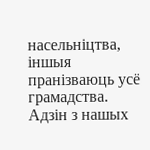насельніцтва, іншыя пранізваюць усё грамадства. Адзін з нашых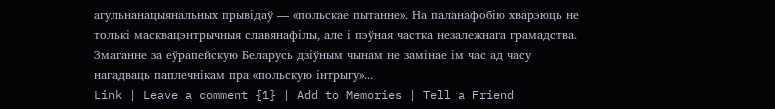агульнанацыянальных прывідаў — «польскае пытанне». На паланафобію хварэюць не толькі масквацэнтрычныя славянафілы, але і пэўная частка незалежнага грамадства. Змаганне за еўрапейскую Беларусь дзіўным чынам не замінае ім час ад часу нагадваць паплечнікам пра «польскую інтрыгу»...
Link | Leave a comment {1} | Add to Memories | Tell a Friend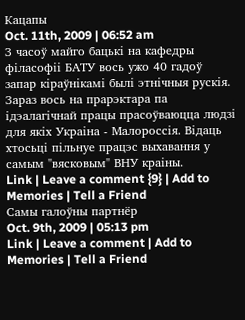Кацапы
Oct. 11th, 2009 | 06:52 am
З часоў майго бацькі на кафедры філасофіі БАТУ вось ужо 40 гадоў запар кіраўнікамі былі этнічныя рускія. Зараз вось на прарэктара па ідэалагічнай працы прасоўваюцца людзі для якіх Украіна - Малороссія. Відаць хтосьці пільнуе працэс выхавання у самым "вясковым" ВНУ краіны.
Link | Leave a comment {9} | Add to Memories | Tell a Friend
Самы галоўны партнёр
Oct. 9th, 2009 | 05:13 pm
Link | Leave a comment | Add to Memories | Tell a Friend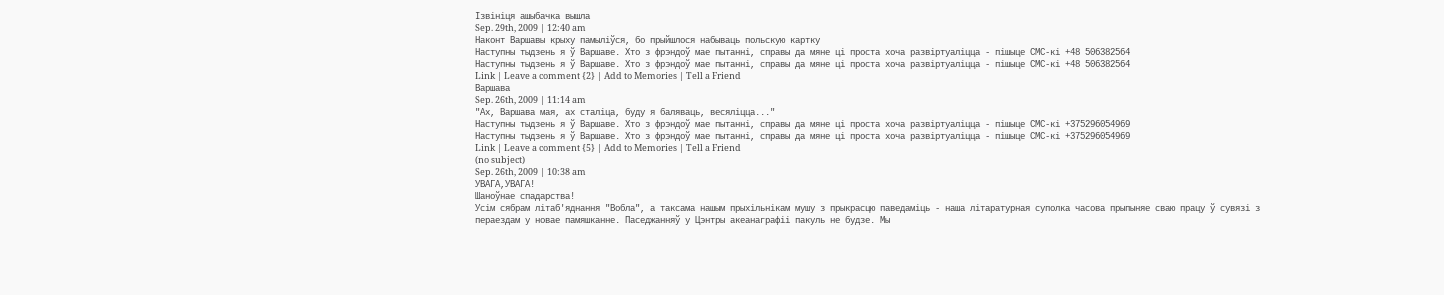Ізвініця ашыбачка вышла
Sep. 29th, 2009 | 12:40 am
Наконт Варшавы крыху памыліўся, бо прыйшлося набываць польскую картку
Наступны тыдзень я ў Варшаве. Хто з фрэндоў мае пытанні, справы да мяне ці проста хоча развіртуаліцца - пішыце СМС-кі +48 506382564
Наступны тыдзень я ў Варшаве. Хто з фрэндоў мае пытанні, справы да мяне ці проста хоча развіртуаліцца - пішыце СМС-кі +48 506382564
Link | Leave a comment {2} | Add to Memories | Tell a Friend
Варшава
Sep. 26th, 2009 | 11:14 am
"Ах, Варшава мая, ах сталіца, буду я баляваць, весяліцца..."
Наступны тыдзень я ў Варшаве. Хто з фрэндоў мае пытанні, справы да мяне ці проста хоча развіртуаліцца - пішыце СМС-кі +375296054969
Наступны тыдзень я ў Варшаве. Хто з фрэндоў мае пытанні, справы да мяне ці проста хоча развіртуаліцца - пішыце СМС-кі +375296054969
Link | Leave a comment {5} | Add to Memories | Tell a Friend
(no subject)
Sep. 26th, 2009 | 10:38 am
УВАГА,УВАГА!
Шаноўнае спадарства!
Усім сябрам літаб'яднання "Вобла", а таксама нашым прыхільнікам мушу з прыкрасцю паведаміць - наша літаратурная суполка часова прыпыняе сваю працу ў сувязі з пераездам у новае памяшканне. Паседжанняў у Цэнтры акеанаграфіі пакуль не будзе. Мы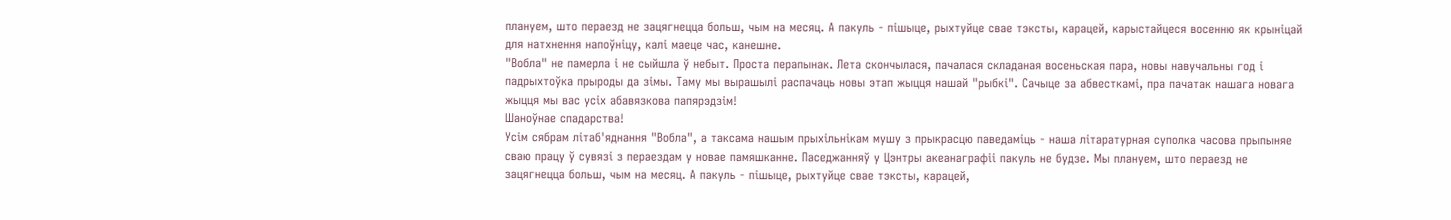плануем, што пераезд не зацягнецца больш, чым на месяц. А пакуль - пішыце, рыхтуйце свае тэксты, карацей, карыстайцеся восенню як крыніцай для натхнення напоўніцу, калі маеце час, канешне.
"Вобла" не памерла і не сыйшла ў небыт. Проста перапынак. Лета скончылася, пачалася складаная восеньская пара, новы навучальны год і падрыхтоўка прыроды да зімы. Таму мы вырашылі распачаць новы этап жыцця нашай "рыбкі". Сачыце за абвесткамі, пра пачатак нашага новага жыцця мы вас усіх абавязкова папярэдзім!
Шаноўнае спадарства!
Усім сябрам літаб'яднання "Вобла", а таксама нашым прыхільнікам мушу з прыкрасцю паведаміць - наша літаратурная суполка часова прыпыняе сваю працу ў сувязі з пераездам у новае памяшканне. Паседжанняў у Цэнтры акеанаграфіі пакуль не будзе. Мы плануем, што пераезд не зацягнецца больш, чым на месяц. А пакуль - пішыце, рыхтуйце свае тэксты, карацей,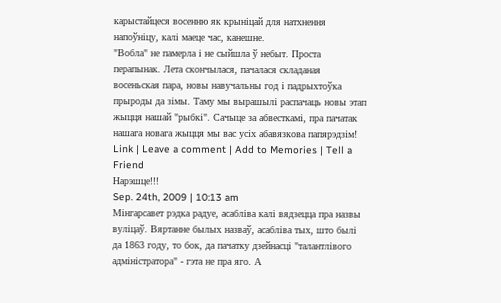карыстайцеся восенню як крыніцай для натхнення напоўніцу, калі маеце час, канешне.
"Вобла" не памерла і не сыйшла ў небыт. Проста перапынак. Лета скончылася, пачалася складаная восеньская пара, новы навучальны год і падрыхтоўка прыроды да зімы. Таму мы вырашылі распачаць новы этап жыцця нашай "рыбкі". Сачыце за абвесткамі, пра пачатак нашага новага жыцця мы вас усіх абавязкова папярэдзім!
Link | Leave a comment | Add to Memories | Tell a Friend
Нарэшце!!!
Sep. 24th, 2009 | 10:13 am
Мінгарсавет рэдка радуе, асабліва калі вядзецца пра назвы вуліцаў. Вяртанне былых назваў, асабліва тых, што былі да 1863 году, то бок, да пачатку дзейнасці "талантлівого адміністратора" - гэта не пра яго. А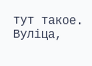тут такое.
Вуліца,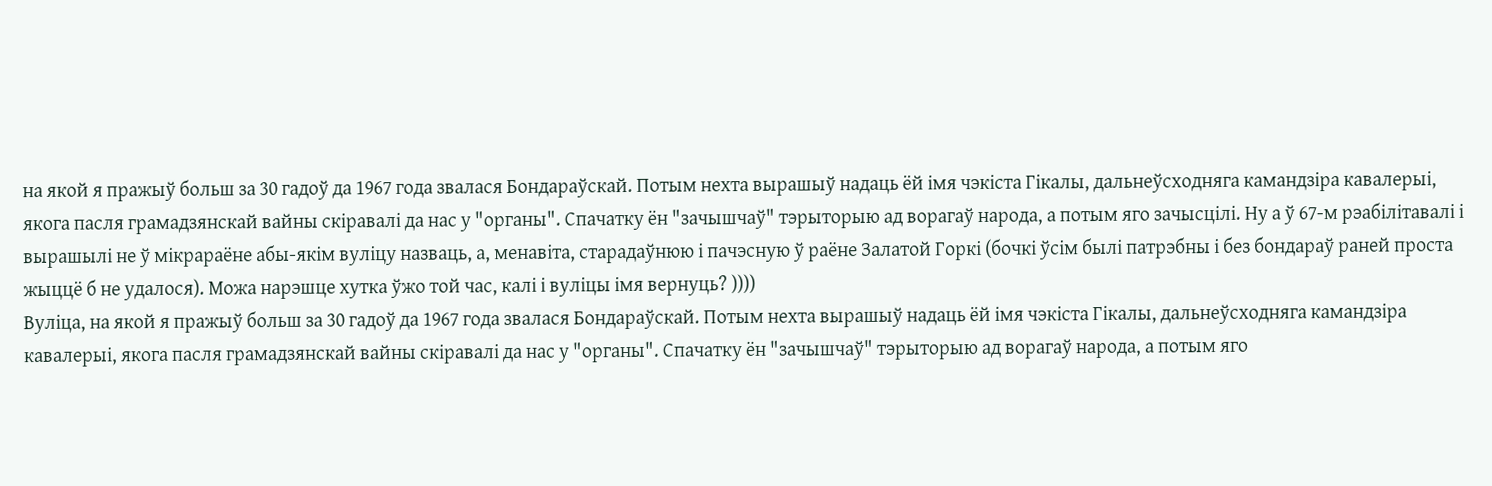на якой я пражыў больш за 30 гадоў да 1967 года звалася Бондараўскай. Потым нехта вырашыў надаць ёй імя чэкіста Гікалы, дальнеўсходняга камандзіра кавалерыі, якога пасля грамадзянскай вайны скіравалі да нас у "органы". Спачатку ён "зачышчаў" тэрыторыю ад ворагаў народа, а потым яго зачысцілі. Ну а ў 67-м рэабілітавалі і вырашылі не ў мікрараёне абы-якім вуліцу назваць, а, менавіта, старадаўнюю і пачэсную ў раёне Залатой Горкі (бочкі ўсім былі патрэбны і без бондараў раней проста жыццё б не удалося). Можа нарэшце хутка ўжо той час, калі і вуліцы імя вернуць? ))))
Вуліца, на якой я пражыў больш за 30 гадоў да 1967 года звалася Бондараўскай. Потым нехта вырашыў надаць ёй імя чэкіста Гікалы, дальнеўсходняга камандзіра кавалерыі, якога пасля грамадзянскай вайны скіравалі да нас у "органы". Спачатку ён "зачышчаў" тэрыторыю ад ворагаў народа, а потым яго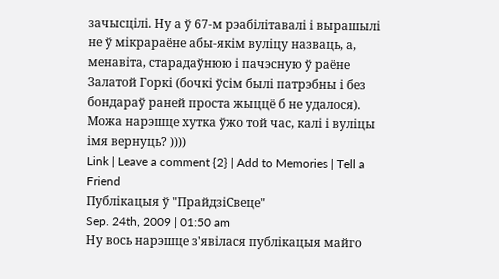зачысцілі. Ну а ў 67-м рэабілітавалі і вырашылі не ў мікрараёне абы-якім вуліцу назваць, а, менавіта, старадаўнюю і пачэсную ў раёне Залатой Горкі (бочкі ўсім былі патрэбны і без бондараў раней проста жыццё б не удалося). Можа нарэшце хутка ўжо той час, калі і вуліцы імя вернуць? ))))
Link | Leave a comment {2} | Add to Memories | Tell a Friend
Публікацыя ў "ПрайдзіСвеце"
Sep. 24th, 2009 | 01:50 am
Ну вось нарэшце з'явілася публікацыя майго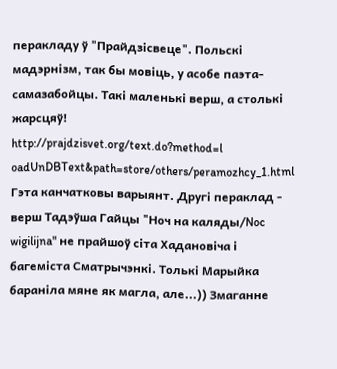перакладу ў "Прайдзісвеце". Польскі мадэрнізм, так бы мовіць, у асобе паэта-самазабойцы. Такі маленькі верш, а столькі жарсцяў!
http://prajdzisvet.org/text.do?method=l oadUnDBText&path=store/others/peramozhcy_1.html
Гэта канчатковы варыянт. Другі пераклад - верш Тадэўша Гайцы "Ноч на каляды/Noc wigilijna" не прайшоў сіта Хадановіча і багеміста Сматрычэнкі. Толькі Марыйка бараніла мяне як магла, але...)) Змаганне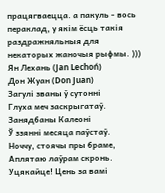працягваецца. а пакуль - вось пераклад, у якім ёсць такія раздражняльныя для некаторых жаночыя рыфмы. )))
Ян Лехань (Jan Lechoń)
Дон Жуан (Don Juan)
Загулі званы ў сутонні
Глуха меч заскрыгатаў.
Занядбаны Калеоні
Ў ззянні месяца паўстаў.
Ноччу, стоячы пры браме,
Аплятаю лаўрам скронь.
Уцякайце! Цень за вамі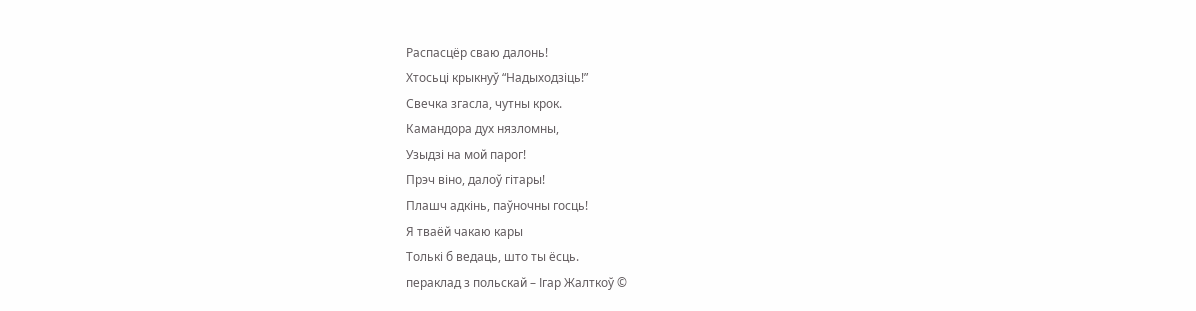Распасцёр сваю далонь!
Хтосьці крыкнуў “Надыходзіць!”
Свечка згасла, чутны крок.
Камандора дух нязломны,
Узыдзі на мой парог!
Прэч віно, далоў гітары!
Плашч адкінь, паўночны госць!
Я тваёй чакаю кары
Толькі б ведаць, што ты ёсць.
пераклад з польскай – Ігар Жалткоў ©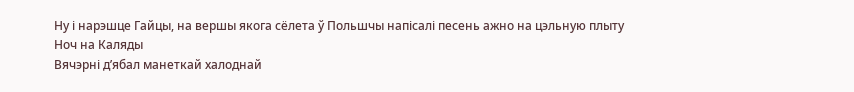Ну і нарэшце Гайцы, на вершы якога сёлета ў Польшчы напісалі песень ажно на цэльную плыту
Ноч на Каляды
Вячэрні д’ябал манеткай халоднай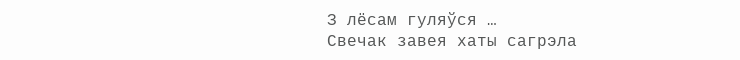З лёсам гуляўся …
Свечак завея хаты сагрэла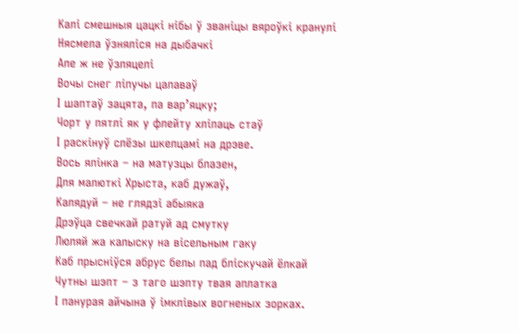Калі смешныя цацкі нібы ў званіцы вяроўкі кранулі
Нясмела ўзняліся на дыбачкі
Але ж не ўзляцелі
Вочы снег ліпучы цалаваў
І шаптаў зацята, па вар’яцку;
Чорт у пятлі як у флейту хліпаць стаў
І раскінуў cлёзы шкелцамі на дрэве.
Вось ялінка – на матузцы блазен,
Для малюткі Хрыста, каб дужаў,
Калядуй – не глядзі абыяка
Дрэўца свечкай ратуй ад смутку
Люляй жа калыску на вісельным гаку
Каб прысніўся абрус белы пад бліскучай ёлкай
Чутны шэпт – з таго шэпту твая аплатка
І панурая айчына ў імклівых вогненых зорках.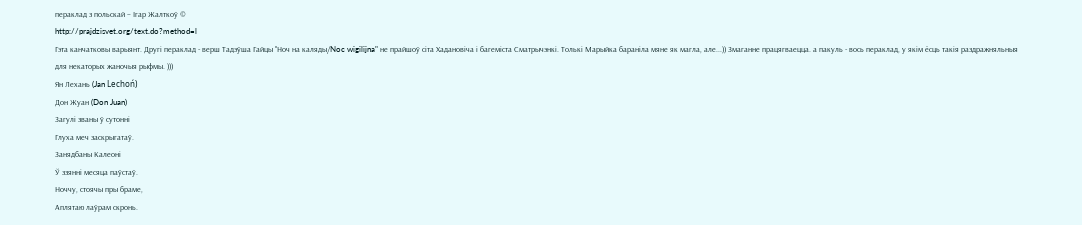пераклад з польскай – Ігар Жалткоў ©
http://prajdzisvet.org/text.do?method=l
Гэта канчатковы варыянт. Другі пераклад - верш Тадэўша Гайцы "Ноч на каляды/Noc wigilijna" не прайшоў сіта Хадановіча і багеміста Сматрычэнкі. Толькі Марыйка бараніла мяне як магла, але...)) Змаганне працягваецца. а пакуль - вось пераклад, у якім ёсць такія раздражняльныя для некаторых жаночыя рыфмы. )))
Ян Лехань (Jan Lechoń)
Дон Жуан (Don Juan)
Загулі званы ў сутонні
Глуха меч заскрыгатаў.
Занядбаны Калеоні
Ў ззянні месяца паўстаў.
Ноччу, стоячы пры браме,
Аплятаю лаўрам скронь.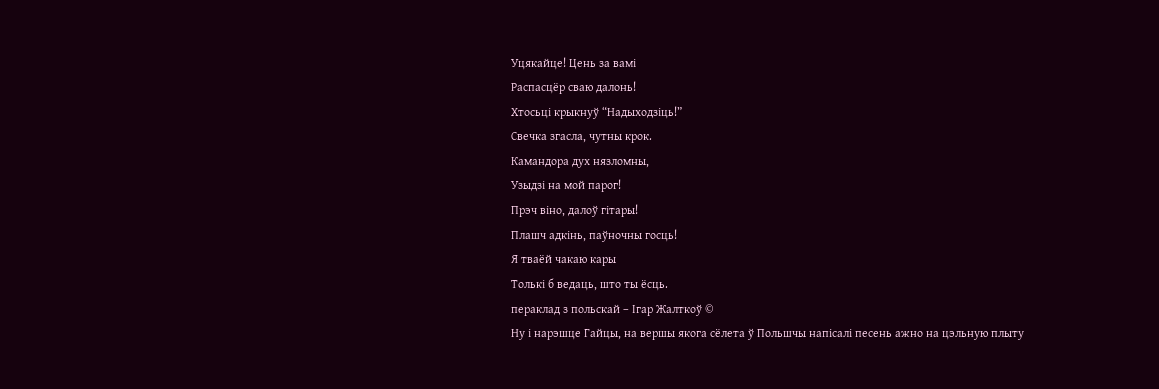Уцякайце! Цень за вамі
Распасцёр сваю далонь!
Хтосьці крыкнуў “Надыходзіць!”
Свечка згасла, чутны крок.
Камандора дух нязломны,
Узыдзі на мой парог!
Прэч віно, далоў гітары!
Плашч адкінь, паўночны госць!
Я тваёй чакаю кары
Толькі б ведаць, што ты ёсць.
пераклад з польскай – Ігар Жалткоў ©
Ну і нарэшце Гайцы, на вершы якога сёлета ў Польшчы напісалі песень ажно на цэльную плыту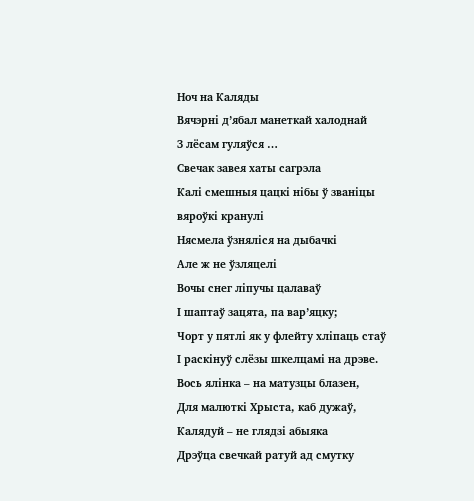Ноч на Каляды
Вячэрні д’ябал манеткай халоднай
З лёсам гуляўся …
Свечак завея хаты сагрэла
Калі смешныя цацкі нібы ў званіцы вяроўкі кранулі
Нясмела ўзняліся на дыбачкі
Але ж не ўзляцелі
Вочы снег ліпучы цалаваў
І шаптаў зацята, па вар’яцку;
Чорт у пятлі як у флейту хліпаць стаў
І раскінуў cлёзы шкелцамі на дрэве.
Вось ялінка – на матузцы блазен,
Для малюткі Хрыста, каб дужаў,
Калядуй – не глядзі абыяка
Дрэўца свечкай ратуй ад смутку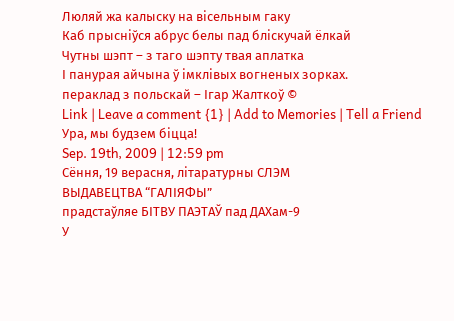Люляй жа калыску на вісельным гаку
Каб прысніўся абрус белы пад бліскучай ёлкай
Чутны шэпт – з таго шэпту твая аплатка
І панурая айчына ў імклівых вогненых зорках.
пераклад з польскай – Ігар Жалткоў ©
Link | Leave a comment {1} | Add to Memories | Tell a Friend
Ура, мы будзем біцца!
Sep. 19th, 2009 | 12:59 pm
Сёння, 19 верасня, літаратурны СЛЭМ
ВЫДАВЕЦТВА “ГАЛІЯФЫ”
прадстаўляе БІТВУ ПАЭТАЎ пад ДАХам-9
У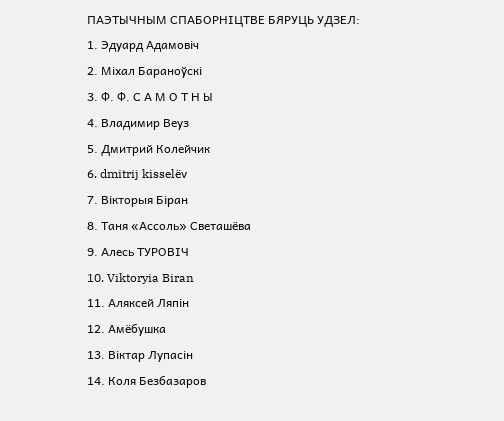ПАЭТЫЧНЫМ СПАБОРНІЦТВЕ БЯРУЦЬ УДЗЕЛ:
1. Эдуард Адамовiч
2. Міхал Бараноўскі
3. Ф. Ф. С А М О Т Н Ы
4. Владимир Веуз
5. Дмитрий Колейчик
6. dmitrij kisselёv
7. Вікторыя Біран
8. Таня «Ассоль» Светашёва
9. Алесь ТУРОВІЧ
10. Viktoryia Biran
11. Аляксей Ляпін
12. Амёбушка
13. Віктар Лупасін
14. Коля Безбазаров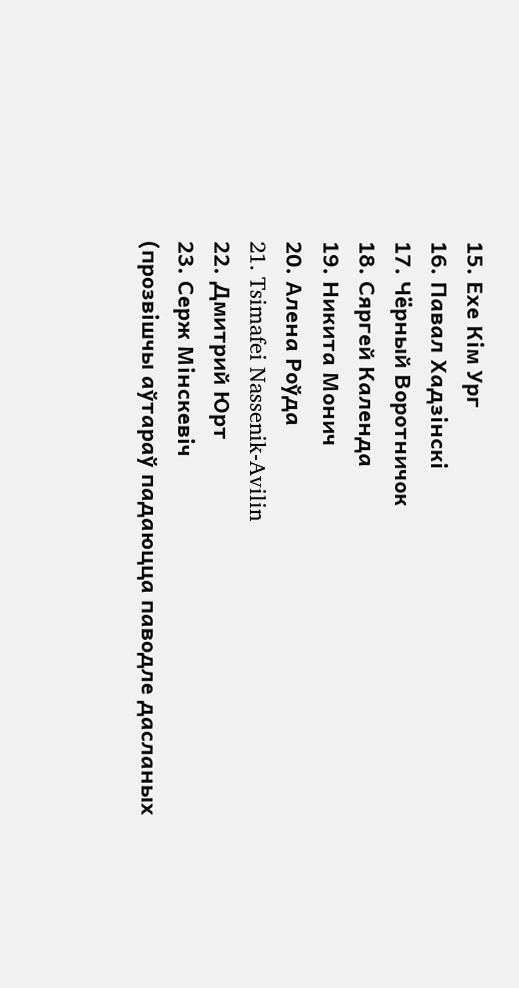15. Ехе Кім Ург
16. Павал Хадзінскі
17. Чёрный Воротничок
18. Сяргей Календа
19. Никита Монич
20. Алена Роўда
21. Tsimafei Nassenik-Avilin
22. Дмитрий Юрт
23. Серж Мінскевіч
(прозвішчы аўтараў падаюцца паводле дасланых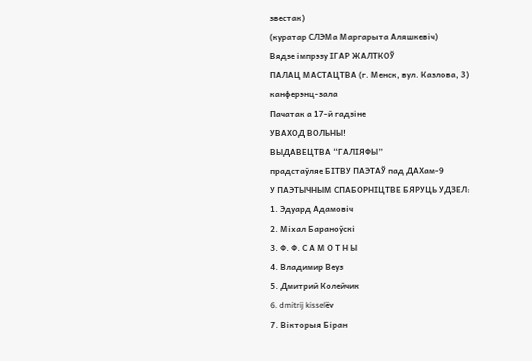звестак)
(куратар СЛЭМа Маргарыта Аляшкевіч)
Вядзе імпрэзу ІГАР ЖАЛТКОЎ
ПАЛАЦ МАСТАЦТВА (г. Менск, вул. Казлова, 3)
канферэнц-зала
Пачатак а 17-й гадзіне
УВАХОД ВОЛЬНЫ!
ВЫДАВЕЦТВА “ГАЛІЯФЫ”
прадстаўляе БІТВУ ПАЭТАЎ пад ДАХам-9
У ПАЭТЫЧНЫМ СПАБОРНІЦТВЕ БЯРУЦЬ УДЗЕЛ:
1. Эдуард Адамовiч
2. Міхал Бараноўскі
3. Ф. Ф. С А М О Т Н Ы
4. Владимир Веуз
5. Дмитрий Колейчик
6. dmitrij kisselёv
7. Вікторыя Біран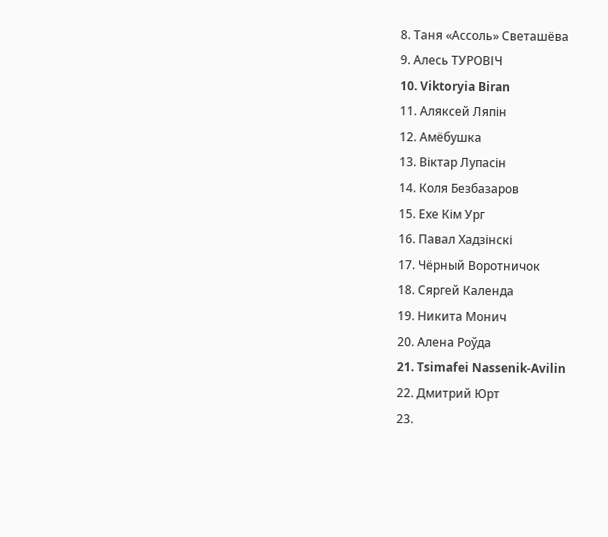8. Таня «Ассоль» Светашёва
9. Алесь ТУРОВІЧ
10. Viktoryia Biran
11. Аляксей Ляпін
12. Амёбушка
13. Віктар Лупасін
14. Коля Безбазаров
15. Ехе Кім Ург
16. Павал Хадзінскі
17. Чёрный Воротничок
18. Сяргей Календа
19. Никита Монич
20. Алена Роўда
21. Tsimafei Nassenik-Avilin
22. Дмитрий Юрт
23.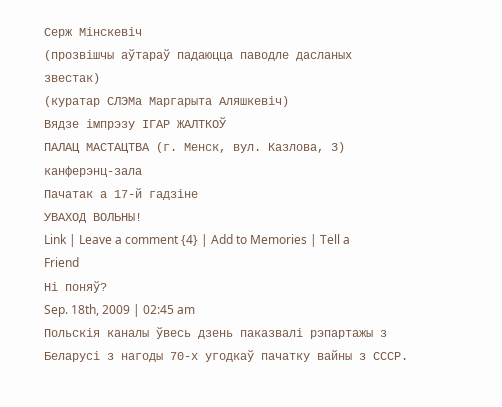Серж Мінскевіч
(прозвішчы аўтараў падаюцца паводле дасланых звестак)
(куратар СЛЭМа Маргарыта Аляшкевіч)
Вядзе імпрэзу ІГАР ЖАЛТКОЎ
ПАЛАЦ МАСТАЦТВА (г. Менск, вул. Казлова, 3)
канферэнц-зала
Пачатак а 17-й гадзіне
УВАХОД ВОЛЬНЫ!
Link | Leave a comment {4} | Add to Memories | Tell a Friend
Ні поняў?
Sep. 18th, 2009 | 02:45 am
Польскія каналы ўвесь дзень паказвалі рэпартажы з Беларусі з нагоды 70-х угодкаў пачатку вайны з СССР.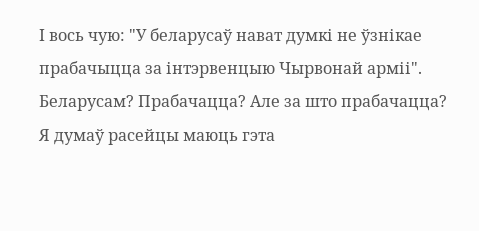І вось чую: "У беларусаў нават думкі не ўзнікае прабачыцца за інтэрвенцыю Чырвонай арміі". Беларусам? Прабачацца? Але за што прабачацца? Я думаў расейцы маюць гэта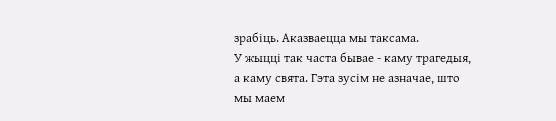зрабіць. Аказваецца мы таксама.
У жыцці так часта бывае - каму трагедыя, а каму свята. Гэта зусім не азначае, што мы маем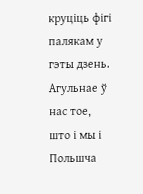круціць фігі палякам у гэты дзень. Агульнае ў нас тое, што і мы і Польшча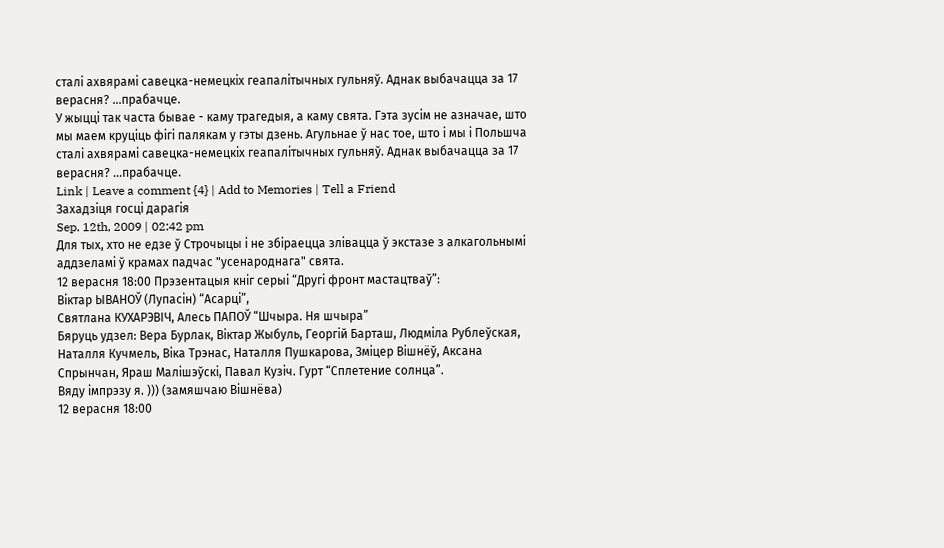сталі ахвярамі савецка-немецкіх геапалітычных гульняў. Аднак выбачацца за 17 верасня? ...прабачце.
У жыцці так часта бывае - каму трагедыя, а каму свята. Гэта зусім не азначае, што мы маем круціць фігі палякам у гэты дзень. Агульнае ў нас тое, што і мы і Польшча сталі ахвярамі савецка-немецкіх геапалітычных гульняў. Аднак выбачацца за 17 верасня? ...прабачце.
Link | Leave a comment {4} | Add to Memories | Tell a Friend
Захадзіця госці дарагія
Sep. 12th, 2009 | 02:42 pm
Для тых, хто не едзе ў Строчыцы і не збіраецца злівацца ў экстазе з алкагольнымі аддзеламі ў крамах падчас "усенароднага" свята.
12 верасня 18:00 Прэзентацыя кніг серыі “Другі фронт мастацтваў”:
Віктар ЫВАНОЎ (Лупасін) “Асарці”,
Святлана КУХАРЭВІЧ, Алесь ПАПОЎ “Шчыра. Ня шчыра”
Бяруць удзел: Вера Бурлак, Віктар Жыбуль, Георгій Барташ, Людміла Рублеўская, Наталля Кучмель, Віка Трэнас, Наталля Пушкарова, Зміцер Вішнёў, Аксана Спрынчан, Яраш Малішэўскі, Павал Кузіч. Гурт “Сплетение солнца”.
Вяду імпрэзу я. ))) (замяшчаю Вішнёва)
12 верасня 18:00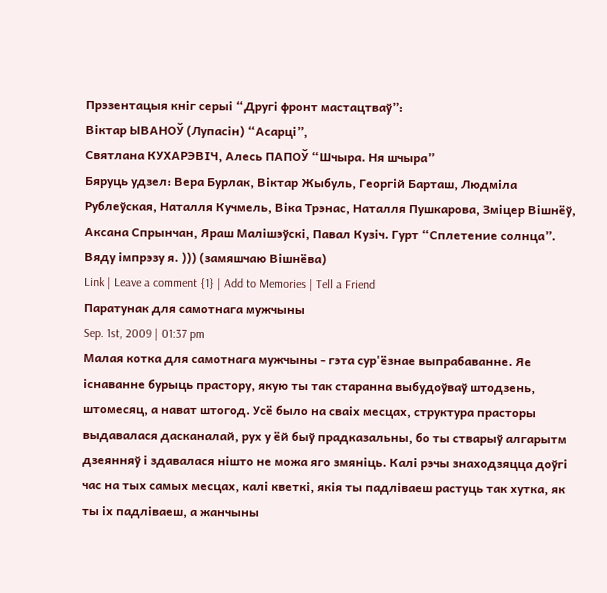Прэзентацыя кніг серыі “Другі фронт мастацтваў”:
Віктар ЫВАНОЎ (Лупасін) “Асарці”,
Святлана КУХАРЭВІЧ, Алесь ПАПОЎ “Шчыра. Ня шчыра”
Бяруць удзел: Вера Бурлак, Віктар Жыбуль, Георгій Барташ, Людміла Рублеўская, Наталля Кучмель, Віка Трэнас, Наталля Пушкарова, Зміцер Вішнёў, Аксана Спрынчан, Яраш Малішэўскі, Павал Кузіч. Гурт “Сплетение солнца”.
Вяду імпрэзу я. ))) (замяшчаю Вішнёва)
Link | Leave a comment {1} | Add to Memories | Tell a Friend
Паратунак для самотнага мужчыны
Sep. 1st, 2009 | 01:37 pm
Малая котка для самотнага мужчыны - гэта сур'ёзнае выпрабаванне. Яе існаванне бурыць прастору, якую ты так старанна выбудоўваў штодзень, штомесяц, а нават штогод. Усё было на сваіх месцах, структура прасторы выдавалася дасканалай, рух у ёй быў прадказальны, бо ты стварыў алгарытм дзеянняў і здавалася нішто не можа яго змяніць. Калі рэчы знаходзяцца доўгі час на тых самых месцах, калі кветкі, якія ты падліваеш растуць так хутка, як ты іх падліваеш, а жанчыны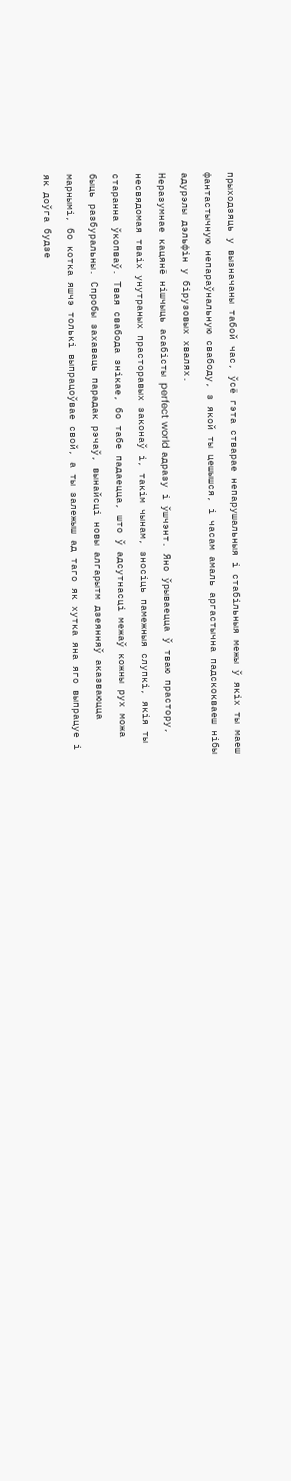прыходзяць у вызначаны табой час, ўсё гэта стварае непарушальныя і стабільныя межы ў якіх ты маеш фантастычную непараўнальную свабоду, з якой ты цешышся, і часам амаль аргастычна падскокваеш нібы адурэлы дэльфін у бірузовых хвалях.
Неразумнае кацянё нішчыць асабісты perfect world адразу і ўшчэнт. Яно ўрываецца ў тваю прастору, несвядомая тваіх унутраных прасторавых законаў і, такім чынам, зносіць памежныя слупкі, якія ты старанна ўкопваў. Твая свабода знікае, бо табе падаецца, што ў адсутнасці межаў кожны рух можа быць разбуральны. Спробы захаваць парадак рэчаў, вынайсці новы алгарытм дзеянняў аказваюцца марнымі, бо котка яшчэ толькі выпрацоўвае свой, а ты залежыш ад таго як хутка яна яго выпрацуе і як доўга будзе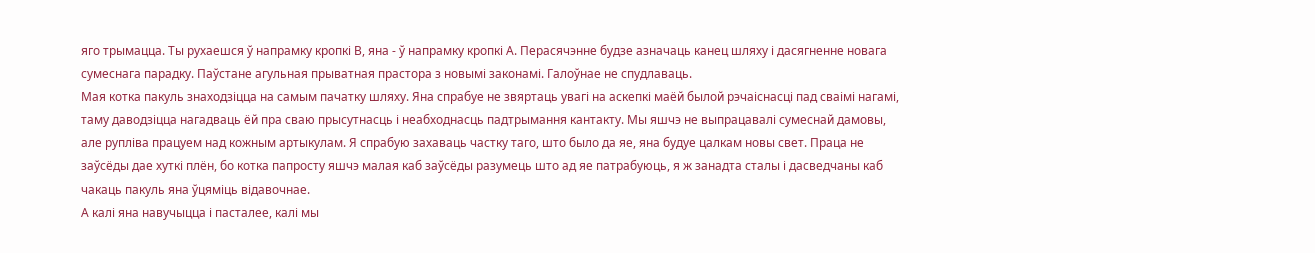яго трымацца. Ты рухаешся ў напрамку кропкі В, яна - ў напрамку кропкі А. Перасячэнне будзе азначаць канец шляху і дасягненне новага сумеснага парадку. Паўстане агульная прыватная прастора з новымі законамі. Галоўнае не спудлаваць.
Мая котка пакуль знаходзіцца на самым пачатку шляху. Яна спрабуе не звяртаць увагі на аскепкі маёй былой рэчаіснасці пад сваімі нагамі, таму даводзіцца нагадваць ёй пра сваю прысутнасць і неабходнасць падтрымання кантакту. Мы яшчэ не выпрацавалі сумеснай дамовы, але рупліва працуем над кожным артыкулам. Я спрабую захаваць частку таго, што было да яе, яна будуе цалкам новы свет. Праца не заўсёды дае хуткі плён, бо котка папросту яшчэ малая каб заўсёды разумець што ад яе патрабуюць, я ж занадта сталы і дасведчаны каб чакаць пакуль яна ўцяміць відавочнае.
А калі яна навучыцца і пасталее, калі мы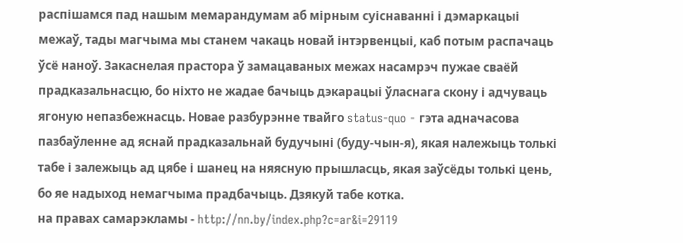распішамся пад нашым мемарандумам аб мірным суіснаванні і дэмаркацыі межаў, тады магчыма мы станем чакаць новай інтэрвенцыі, каб потым распачаць ўсё наноў. Закаснелая прастора ў замацаваных межах насамрэч пужае сваёй прадказальнасцю, бо ніхто не жадае бачыць дэкарацыі ўласнага скону і адчуваць ягоную непазбежнасць. Новае разбурэнне твайго status-quo - гэта адначасова пазбаўленне ад яснай прадказальнай будучыні (буду-чын-я), якая належыць толькі табе і залежыць ад цябе і шанец на няясную прышласць, якая заўсёды толькі цень, бо яе надыход немагчыма прадбачыць. Дзякуй табе котка.
на правах самарэкламы - http://nn.by/index.php?c=ar&i=29119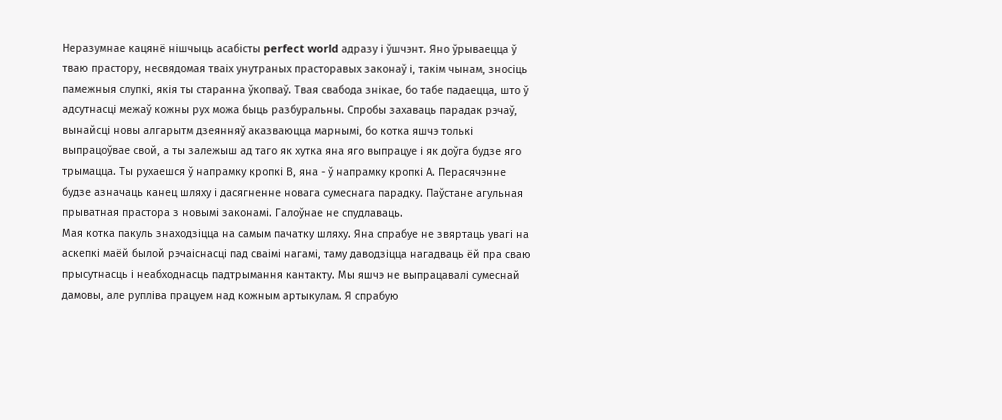Неразумнае кацянё нішчыць асабісты perfect world адразу і ўшчэнт. Яно ўрываецца ў тваю прастору, несвядомая тваіх унутраных прасторавых законаў і, такім чынам, зносіць памежныя слупкі, якія ты старанна ўкопваў. Твая свабода знікае, бо табе падаецца, што ў адсутнасці межаў кожны рух можа быць разбуральны. Спробы захаваць парадак рэчаў, вынайсці новы алгарытм дзеянняў аказваюцца марнымі, бо котка яшчэ толькі выпрацоўвае свой, а ты залежыш ад таго як хутка яна яго выпрацуе і як доўга будзе яго трымацца. Ты рухаешся ў напрамку кропкі В, яна - ў напрамку кропкі А. Перасячэнне будзе азначаць канец шляху і дасягненне новага сумеснага парадку. Паўстане агульная прыватная прастора з новымі законамі. Галоўнае не спудлаваць.
Мая котка пакуль знаходзіцца на самым пачатку шляху. Яна спрабуе не звяртаць увагі на аскепкі маёй былой рэчаіснасці пад сваімі нагамі, таму даводзіцца нагадваць ёй пра сваю прысутнасць і неабходнасць падтрымання кантакту. Мы яшчэ не выпрацавалі сумеснай дамовы, але рупліва працуем над кожным артыкулам. Я спрабую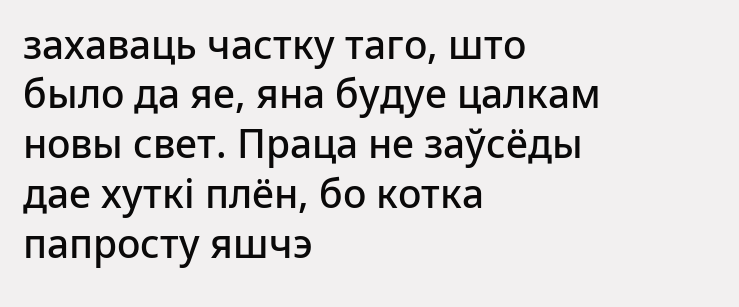захаваць частку таго, што было да яе, яна будуе цалкам новы свет. Праца не заўсёды дае хуткі плён, бо котка папросту яшчэ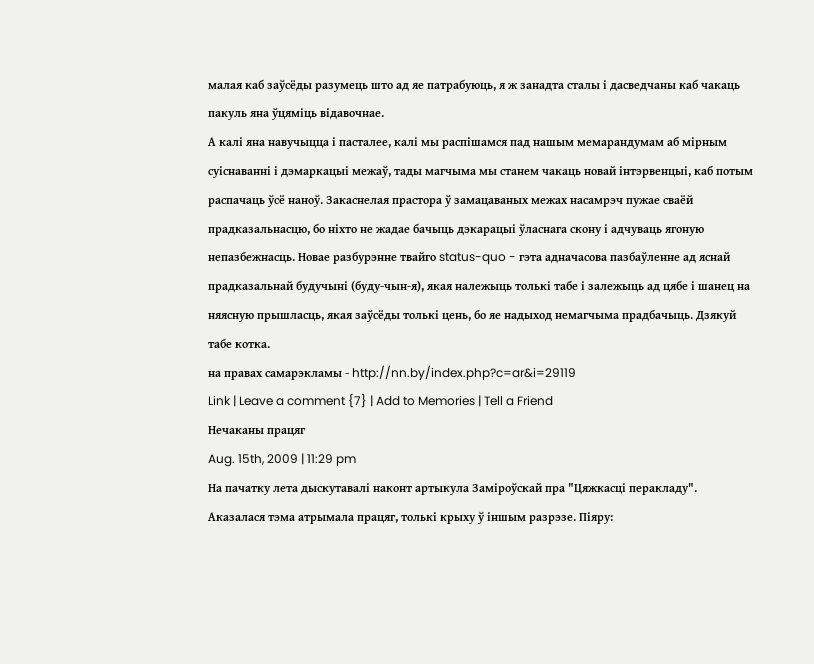малая каб заўсёды разумець што ад яе патрабуюць, я ж занадта сталы і дасведчаны каб чакаць пакуль яна ўцяміць відавочнае.
А калі яна навучыцца і пасталее, калі мы распішамся пад нашым мемарандумам аб мірным суіснаванні і дэмаркацыі межаў, тады магчыма мы станем чакаць новай інтэрвенцыі, каб потым распачаць ўсё наноў. Закаснелая прастора ў замацаваных межах насамрэч пужае сваёй прадказальнасцю, бо ніхто не жадае бачыць дэкарацыі ўласнага скону і адчуваць ягоную непазбежнасць. Новае разбурэнне твайго status-quo - гэта адначасова пазбаўленне ад яснай прадказальнай будучыні (буду-чын-я), якая належыць толькі табе і залежыць ад цябе і шанец на няясную прышласць, якая заўсёды толькі цень, бо яе надыход немагчыма прадбачыць. Дзякуй табе котка.
на правах самарэкламы - http://nn.by/index.php?c=ar&i=29119
Link | Leave a comment {7} | Add to Memories | Tell a Friend
Нечаканы працяг
Aug. 15th, 2009 | 11:29 pm
На пачатку лета дыскутавалі наконт артыкула Заміроўскай пра "Цяжкасці перакладу". Аказалася тэма атрымала працяг, толькі крыху ў іншым разрэзе. Піяру: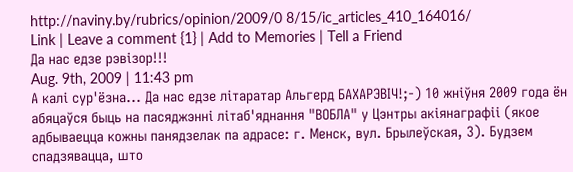http://naviny.by/rubrics/opinion/2009/0 8/15/ic_articles_410_164016/
Link | Leave a comment {1} | Add to Memories | Tell a Friend
Да нас едзе рэвізор!!!
Aug. 9th, 2009 | 11:43 pm
А калі сур'ёзна... Да нас едзе літаратар Альгерд БАХАРЭВІЧ!;-) 10 жніўня 2009 года ён абяцаўся быць на пасяджэнні літаб'яднання "ВОБЛА" у Цэнтры акіянаграфіі (якое адбываецца кожны панядзелак па адрасе: г. Менск, вул. Брылеўская, 3). Будзем спадзявацца, што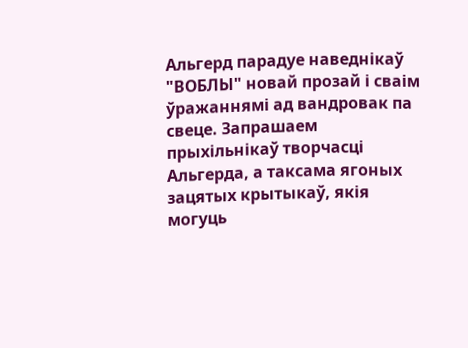Альгерд парадуе наведнікаў "ВОБЛЫ" новай прозай і сваім ўражаннямі ад вандровак па свеце. Запрашаем прыхільнікаў творчасці Альгерда, а таксама ягоных зацятых крытыкаў, якія могуць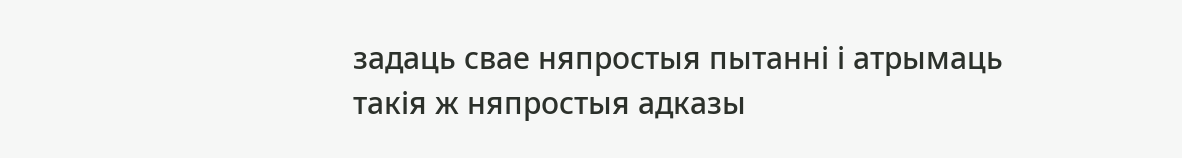задаць свае няпростыя пытанні і атрымаць такія ж няпростыя адказы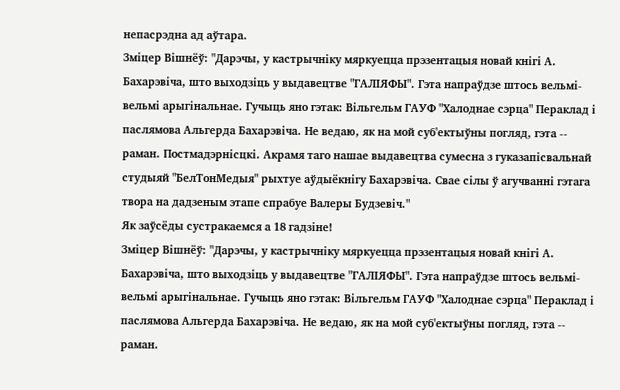непасрэдна ад аўтара.
Зміцер Вішнёў: "Дарэчы, у кастрычніку мяркуецца прэзентацыя новай кнігі А. Бахарэвіча, што выходзіць у выдавецтве "ГАЛІЯФЫ". Гэта напраўдзе штось вельмі-вельмі арыгінальнае. Гучыць яно гэтак: Вільгельм ГАУФ "Халоднае сэрца" Пераклад і паслямова Альгерда Бахарэвіча. Не ведаю, як на мой суб'ектыўны погляд, гэта -- раман. Постмадэрнісцкі. Акрамя таго нашае выдавецтва сумесна з гуказапісвальнай студыяй "БелТонМедыя" рыхтуе аўдыёкнігу Бахарэвіча. Свае сілы ў агучванні гэтага твора на дадзеным этапе спрабуе Валеры Будзевіч."
Як заўсёды сустракаемся а 18 гадзіне!
Зміцер Вішнёў: "Дарэчы, у кастрычніку мяркуецца прэзентацыя новай кнігі А. Бахарэвіча, што выходзіць у выдавецтве "ГАЛІЯФЫ". Гэта напраўдзе штось вельмі-вельмі арыгінальнае. Гучыць яно гэтак: Вільгельм ГАУФ "Халоднае сэрца" Пераклад і паслямова Альгерда Бахарэвіча. Не ведаю, як на мой суб'ектыўны погляд, гэта -- раман.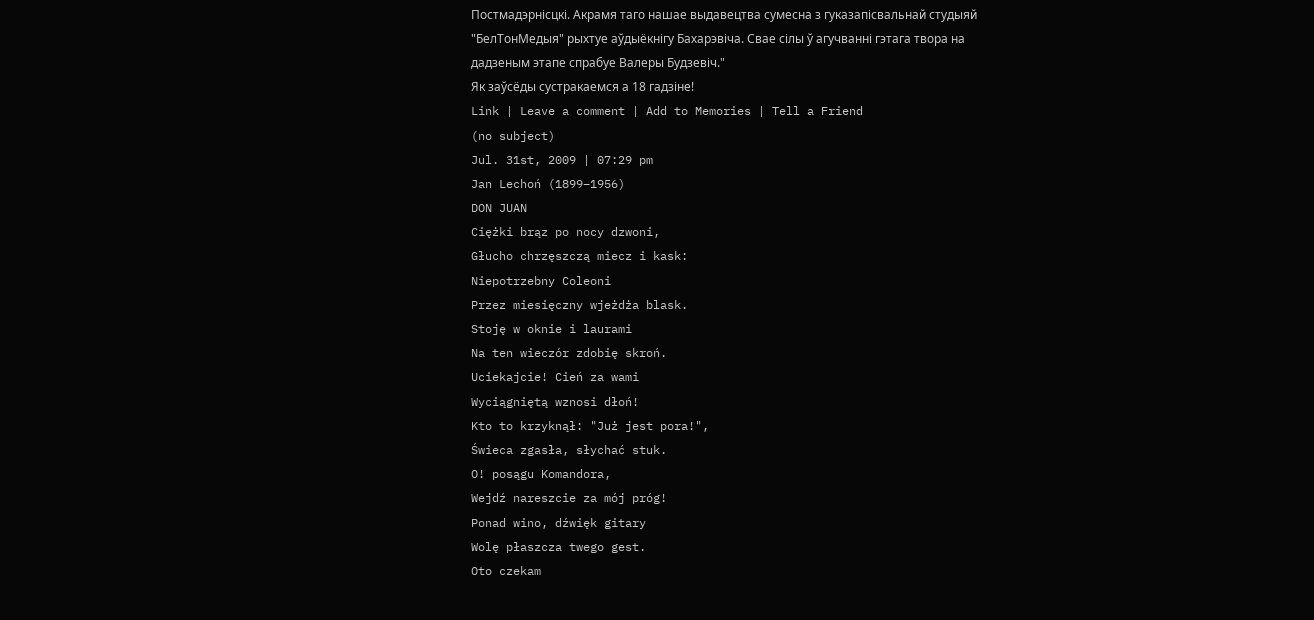Постмадэрнісцкі. Акрамя таго нашае выдавецтва сумесна з гуказапісвальнай студыяй "БелТонМедыя" рыхтуе аўдыёкнігу Бахарэвіча. Свае сілы ў агучванні гэтага твора на дадзеным этапе спрабуе Валеры Будзевіч."
Як заўсёды сустракаемся а 18 гадзіне!
Link | Leave a comment | Add to Memories | Tell a Friend
(no subject)
Jul. 31st, 2009 | 07:29 pm
Jan Lechoń (1899–1956)
DON JUAN
Ciężki brąz po nocy dzwoni,
Głucho chrzęszczą miecz i kask:
Niepotrzebny Coleoni
Przez miesięczny wjeżdża blask.
Stoję w oknie i laurami
Na ten wieczór zdobię skroń.
Uciekajcie! Cień za wami
Wyciągniętą wznosi dłoń!
Kto to krzyknął: "Już jest pora!",
Świeca zgasła, słychać stuk.
O! posągu Komandora,
Wejdź nareszcie za mój próg!
Ponad wino, dźwięk gitary
Wolę płaszcza twego gest.
Oto czekam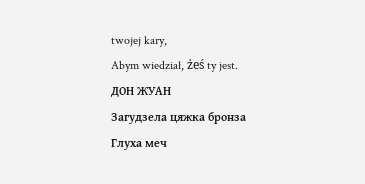twojej kary,
Abym wiedział, żeś ty jest.
ДОН ЖУАН
Загудзела цяжка бронза
Глуха меч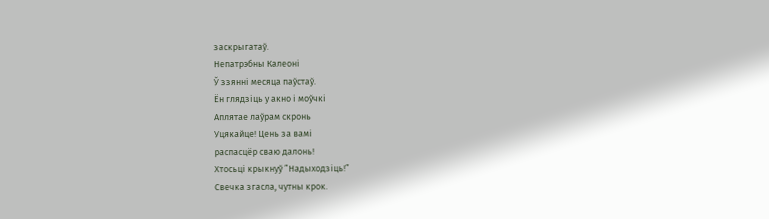заскрыгатаў.
Непатрэбны Калеоні
Ў ззянні месяца паўстаў.
Ён глядзіць у акно і моўчкі
Аплятае лаўрам скронь
Уцякайце! Цень за вамі
распасцёр сваю далонь!
Хтосьці крыкнуў ”Надыходзіць!”
Свечка згасла, чутны крок.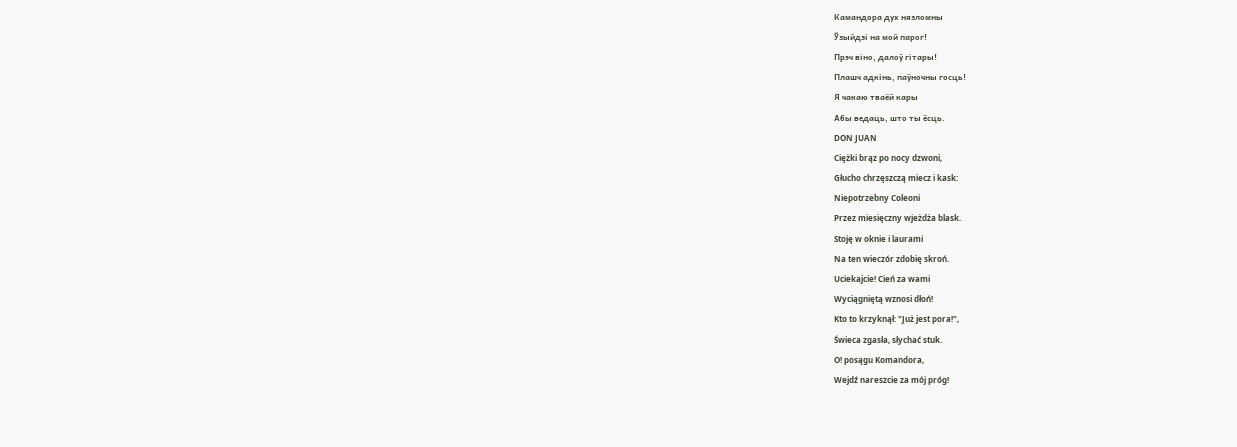Камандора дух нязломны
Ўзыйдзі на мой парог!
Прэч віно, далоў гітары!
Плашч адкінь, паўночны госць!
Я чакаю тваёй кары
Абы ведаць, што ты ёсць.
DON JUAN
Ciężki brąz po nocy dzwoni,
Głucho chrzęszczą miecz i kask:
Niepotrzebny Coleoni
Przez miesięczny wjeżdża blask.
Stoję w oknie i laurami
Na ten wieczór zdobię skroń.
Uciekajcie! Cień za wami
Wyciągniętą wznosi dłoń!
Kto to krzyknął: "Już jest pora!",
Świeca zgasła, słychać stuk.
O! posągu Komandora,
Wejdź nareszcie za mój próg!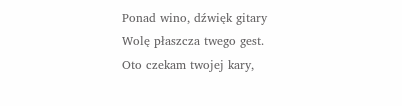Ponad wino, dźwięk gitary
Wolę płaszcza twego gest.
Oto czekam twojej kary,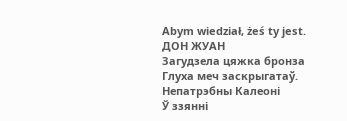Abym wiedział, żeś ty jest.
ДОН ЖУАН
Загудзела цяжка бронза
Глуха меч заскрыгатаў.
Непатрэбны Калеоні
Ў ззянні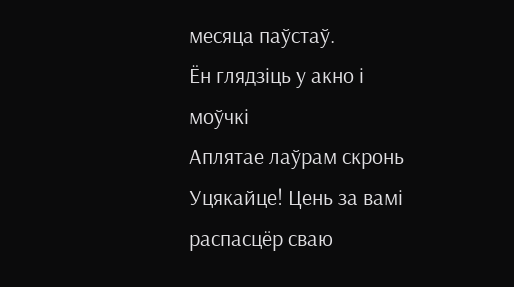месяца паўстаў.
Ён глядзіць у акно і моўчкі
Аплятае лаўрам скронь
Уцякайце! Цень за вамі
распасцёр сваю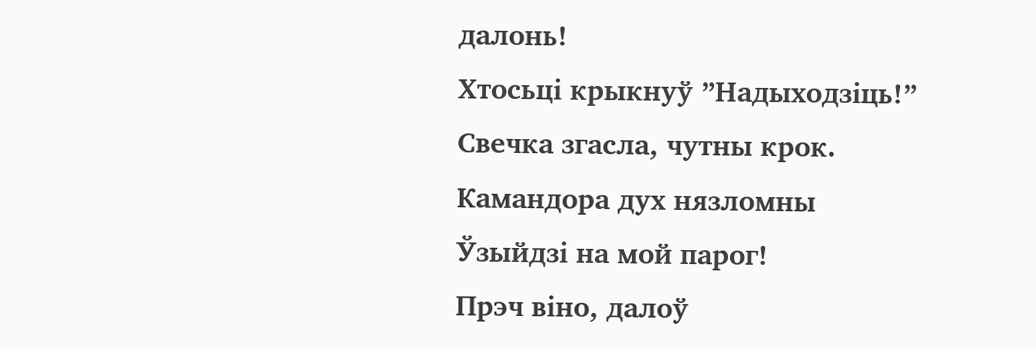далонь!
Хтосьці крыкнуў ”Надыходзіць!”
Свечка згасла, чутны крок.
Камандора дух нязломны
Ўзыйдзі на мой парог!
Прэч віно, далоў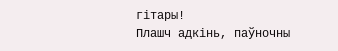гітары!
Плашч адкінь, паўночны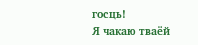госць!
Я чакаю тваёй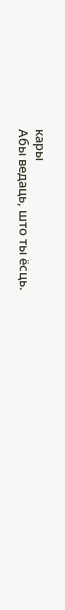кары
Абы ведаць, што ты ёсць.